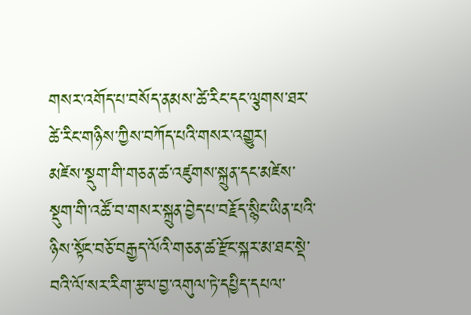གསར་འགོད་པ་བསོད་ནམས་ཚེ་རིང་དང་ལྕགས་ཐར་ཚེ་རིང་གཉིས་ཀྱིས་བཀོད་པའི་གསར་འགྱུར།
མཛེས་སྡུག་གི་གཅན་ཚ་འཛུགས་སྐྲུན་དང་མཛེས་སྡུག་གི་འཚོ་བ་གསར་སྐྲུན་བྱེད་པ་བརྗོད་སྙིང་ཡིན་པའི་ཉིས་སྟོང་བཅོ་བརྒྱད་ལོའི་གཅན་ཚ་རྫོང་སྐར་མ་ཐང་སྡེ་བའི་ལོ་སར་རིག་རྩལ་བྱ་འགུལ་ཏེ་དཔྱིད་དཔལ་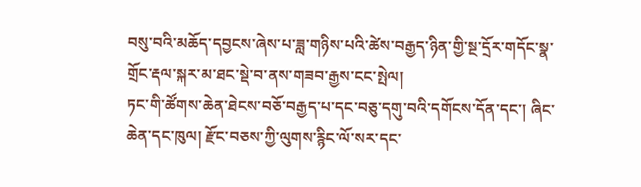བསུ་བའི་མཆོད་དབྱངས་ཞེས་པ་ཟླ་གཉིས་པའི་ཚེས་བརྒྱད་ཉིན་གྱི་སྔ་དྲོར་གདོང་སྣ་གྲོང་རྡལ་སྐར་མ་ཐང་སྡེ་བ་ནས་གཟབ་རྒྱས་ངང་སྤེལ།
ཏང་གི་ཚོགས་ཆེན་ཐེངས་བཅོ་བརྒྱད་པ་དང་བཅུ་དགུ་བའི་དགོངས་དོན་དང་། ཞིང་ཆེན་དང་ཁུལ། རྫོང་བཅས་ཀྱི་ལུགས་རྙིང་ལོ་སར་དང་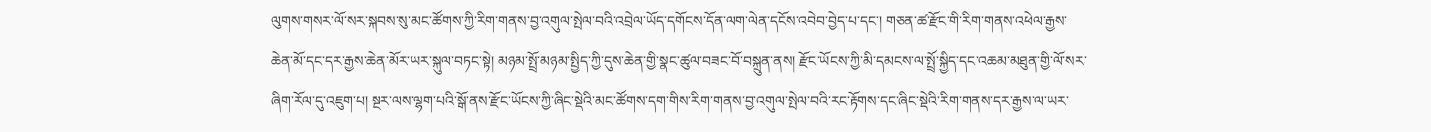ལུགས་གསར་ལོ་སར་སྐབས་སུ་མང་ཚོགས་ཀྱི་རིག་གནས་བྱ་འགུལ་སྤེལ་བའི་འབྲེལ་ཡོད་དགོངས་དོན་ལག་ལེན་དངོས་འབེབ་བྱེད་པ་དང་། གཅན་ཚ་རྫོང་གི་རིག་གནས་འཕེལ་རྒྱས་ཆེན་མོ་དང་དར་རྒྱས་ཆེན་མོར་ཡར་སྐུལ་བཏང་སྟེ། མཉམ་སྤྲོ་མཉམ་སྤྱིད་ཀྱི་དུས་ཆེན་གྱི་སྣང་ཚུལ་བཟང་བོ་བསྐྲུན་ནས། རྫོང་ཡོངས་ཀྱི་མི་དམངས་ལ་སྤྲོ་སྐྱིད་དང་འཆམ་མཐུན་གྱི་ལོ་སར་ཞིག་རོལ་དུ་འཇུག་པ། སྔར་ལས་ལྷག་པའི་སྒོ་ནས་རྫོང་ཡོངས་ཀྱི་ཞིང་སྡེའི་མང་ཚོགས་དག་གིས་རིག་གནས་བྱ་འགུལ་སྤེལ་བའི་རང་རྟོགས་དང་ཞིང་སྡེའི་རིག་གནས་དར་རྒྱས་ལ་ཡར་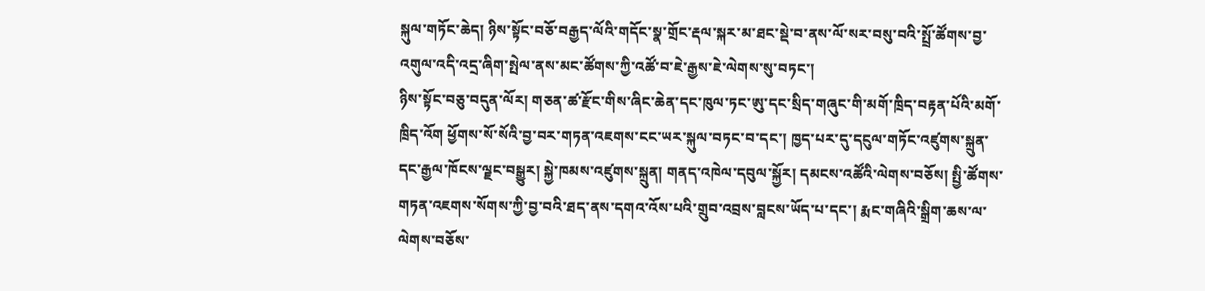སྐུལ་གཏོང་ཆེད། ཉིས་སྟོང་བཅོ་བརྒྱད་ལོའི་གདོང་སྣ་གྲོང་རྡལ་སྐར་མ་ཐང་སྡེ་བ་ནས་ལོ་སར་བསུ་བའི་སྤྲོ་ཚོགས་བྱ་འགུལ་འདི་འདྲ་ཞིག་སྤེལ་ནས་མང་ཚོགས་ཀྱི་འཚོ་བ་ཇེ་རྒྱས་ཇེ་ལེགས་སུ་བཏང་།
ཉིས་སྟོང་བཅུ་བདུན་ལོར། གཅན་ཚ་རྫོང་གིས་ཞིང་ཆེན་དང་ཁུལ་ཏང་ཨུ་དང་སྲིད་གཞུང་གི་མགོ་ཁྲིད་བརྟན་པོའི་མགོ་ཁྲིད་འོག ཕྱོགས་སོ་སོའི་བྱ་བར་གཏན་འཇགས་ངང་ཡར་སྐུལ་བཏང་བ་དང་། ཁྱད་པར་དུ་དངུལ་གཏོང་འཛུགས་སྐྲུན་དང་རྒྱལ་ཁོངས་ལྗང་བསྒྱུར། སྐྱེ་ཁམས་འཛུགས་སྐྲུན། གནད་འཁེལ་དབུལ་སྐྱོར། དམངས་འཚོའི་ལེགས་བཅོས། སྤྱི་ཚོགས་གཏན་འཇགས་སོགས་ཀྱི་བྱ་བའི་ཐད་ནས་དགའ་འོས་པའི་གྲུབ་འབྲས་བླངས་ཡོད་པ་དང་། རྨང་གཞིའི་སྒྲིག་ཆས་ལ་ལེགས་བཅོས་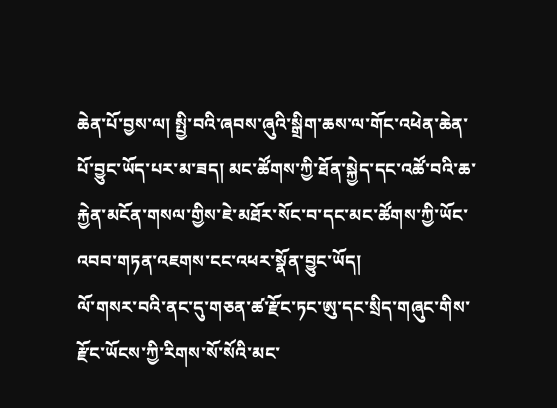ཆེན་པོ་བྱས་ལ། སྤྱི་བའི་ཞབས་ཞུའི་སྒྲིག་ཆས་ལ་གོང་འཕེན་ཆེན་པོ་བྱུང་ཡོད་པར་མ་ཟད། མང་ཚོགས་ཀྱི་ཐོན་སྐྱེད་དང་འཚོ་བའི་ཆ་རྐྱེན་མངོན་གསལ་གྱིས་ཇེ་མཐོར་སོང་བ་དང་མང་ཚོགས་ཀྱི་ཡོང་འབབ་གཏན་འཇགས་ངང་འཕར་སྣོན་བྱུང་ཡོད།
ལོ་གསར་བའི་ནང་དུ་གཅན་ཚ་རྫོང་ཏང་ཨུ་དང་སྲིད་གཞུང་གིས་རྫོང་ཡོངས་ཀྱི་རིགས་སོ་སོའི་མང་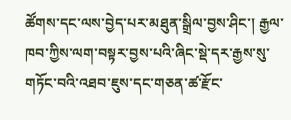ཚོགས་དང་ལས་བྱེད་པར་མཐུན་སྒྲིལ་བྱས་ཤིང་། རྒྱལ་ཁབ་ཀྱིས་ལག་བསྟར་བྱས་པའི་ཞིང་སྡེ་དར་རྒྱས་སུ་གཏོང་བའི་འཐབ་ཇུས་དང་གཅན་ཚ་རྫོང་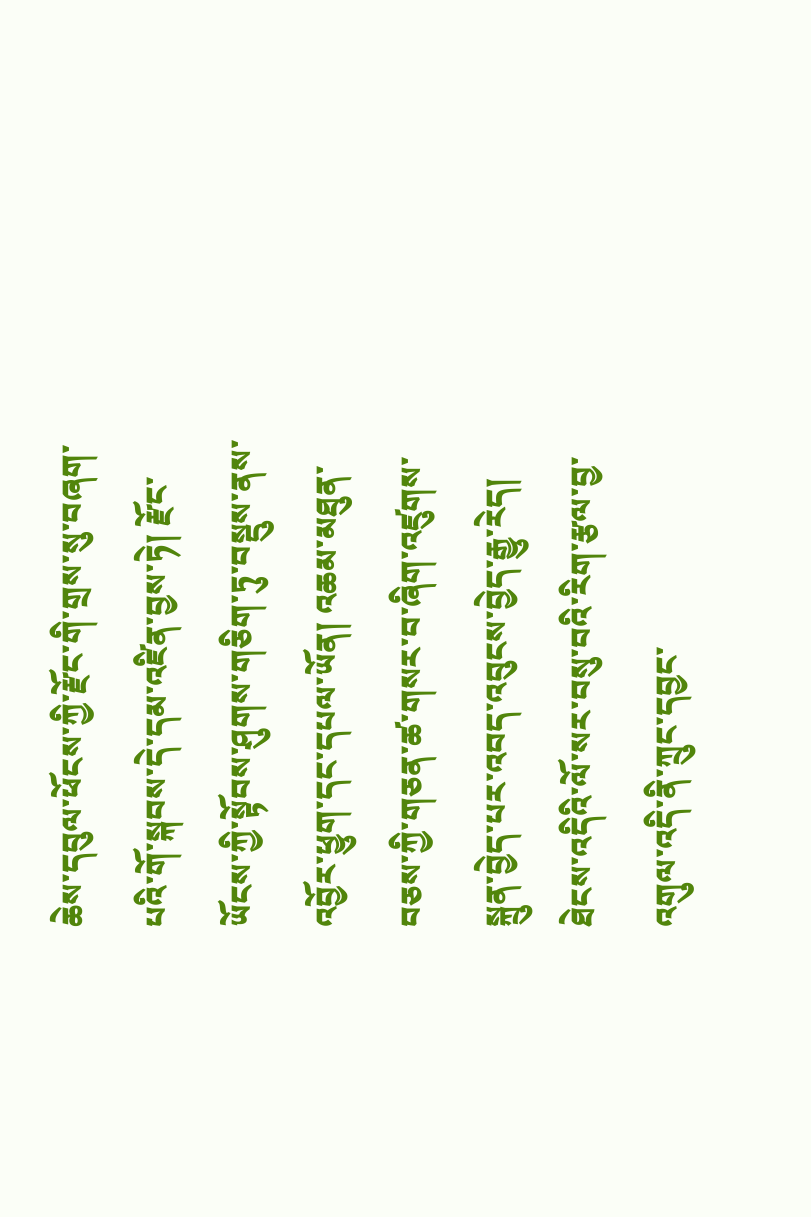ཆེས་དབུལ་ཕོངས་ཀྱི་རྫོང་གི་གྲས་སུ་བཞག་པའི་གོ་སྐབས་དེ་དམ་འཛིན་བྱས་ཏེ། རྫོང་ཡོངས་ཀྱི་སྟོབས་ཤུགས་གཅིག་ཏུ་བསྡུས་ནས་འབྱོར་ཕྱུག་དང་དཔལ་ཡོན། འཆམ་མཐུན་བཅས་ཀྱི་གཅན་ཚ་གསར་བ་ཞིག་འཛུགས་སྐྲུན་བྱེད་པར་འབད་འབུངས་བྱེད་རྒྱུ་རེད།
ཐེངས་འདིའི་ལོ་སར་བསུ་བའི་རིག་རྩལ་བྱ་འགུལ་འདི་ནི་ཀྲུང་དབྱང་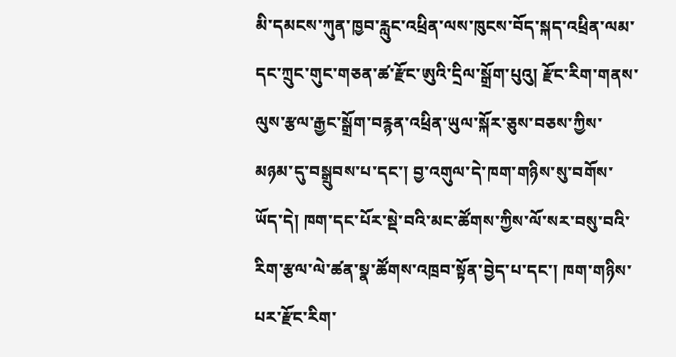མི་དམངས་ཀུན་ཁྱབ་རླུང་འཕྲིན་ལས་ཁུངས་བོད་སྐད་འཕྲིན་ལམ་དང་ཀྲུང་གུང་གཅན་ཚ་རྫོང་ཨུའི་དྲིལ་སྒྲོག་པུའུ། རྫོང་རིག་གནས་ལུས་རྩལ་རྒྱང་སྒྲོག་བརྙན་འཕྲིན་ཡུལ་སྐོར་ཅུས་བཅས་ཀྱིས་མཉམ་དུ་བསྒྲུབས་པ་དང་། བྱ་འགུལ་དེ་ཁག་གཉིས་སུ་བགོས་ཡོད་དེ། ཁག་དང་པོར་སྡེ་བའི་མང་ཚོགས་ཀྱིས་ལོ་སར་བསུ་བའི་རིག་རྩལ་ལེ་ཚན་སྣ་ཚོགས་འཁྲབ་སྟོན་བྱེད་པ་དང་། ཁག་གཉིས་པར་རྫོང་རིག་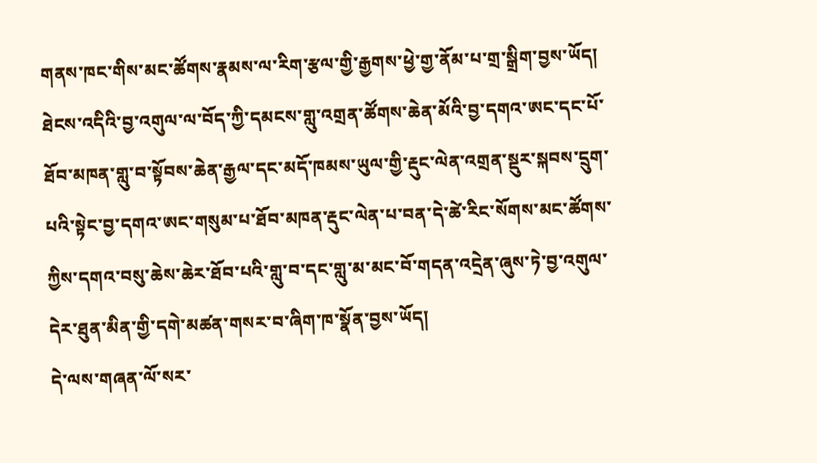གནས་ཁང་གིས་མང་ཚོགས་རྣམས་ལ་རིག་རྩལ་གྱི་རྒྱགས་ཕྱེ་གྱ་ནོམ་པ་གྲ་སྒྲིག་བྱས་ཡོད། ཐེངས་འདིའི་བྱ་འགུལ་ལ་བོད་ཀྱི་དམངས་གླུ་འགྲན་ཚོགས་ཆེན་མོའི་བྱ་དགའ་ཨང་དང་པོ་ཐོབ་མཁན་གླུ་བ་སྟོབས་ཆེན་རྒྱལ་དང་མདོ་ཁམས་ཡུལ་གྱི་རྡུང་ལེན་འགྲན་སྡུར་སྐབས་དྲུག་པའི་སྟེང་བྱ་དགའ་ཨང་གསུམ་པ་ཐོབ་མཁན་རྡུང་ལེན་པ་བན་དེ་ཚེ་རིང་སོགས་མང་ཚོགས་ཀྱིས་དགའ་བསུ་ཆེས་ཆེར་ཐོབ་པའི་གླུ་བ་དང་གླུ་མ་མང་བོ་གདན་འདྲེན་ཞུས་ཏེ་བྱ་འགུལ་དེར་ཐུན་མིན་གྱི་དགེ་མཚན་གསར་བ་ཞིག་ཁ་སྣོན་བྱས་ཡོད།
དེ་ལས་གཞན་ལོ་སར་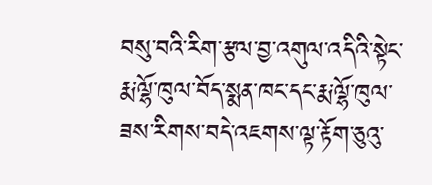བསུ་བའི་རིག་རྩལ་བྱ་འགུལ་འདིའི་སྟེང་རྨ་ལྷོ་ཁུལ་བོད་སྨན་ཁང་དང་རྨ་ལྷོ་ཁུལ་ཟས་རིགས་བདེ་འཇགས་ལྟ་རྟོག་ཅུའུ་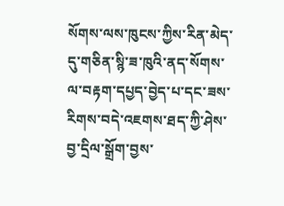སོགས་ལས་ཁུངས་ཀྱིས་རིན་མེད་དུ་གཅིན་སྙི་ཟ་ཁུའི་ནད་སོགས་ལ་བརྟག་དཔྱད་བྱེད་པ་དང་ཟས་རིགས་བདེ་འཇགས་ཐད་ཀྱི་ཤེས་བྱ་དྲིལ་སྒྲོག་བྱས་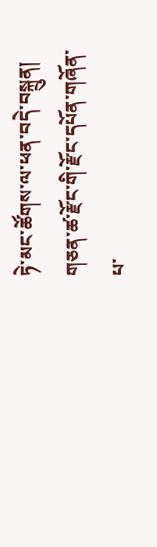ཏེ་མང་ཚོགས་ལ་ཕན་བདེ་བསྐྲུན།
གཅན་ཚ་རྫོང་གི་རྫོང་དཔོན་གཞོན་པ་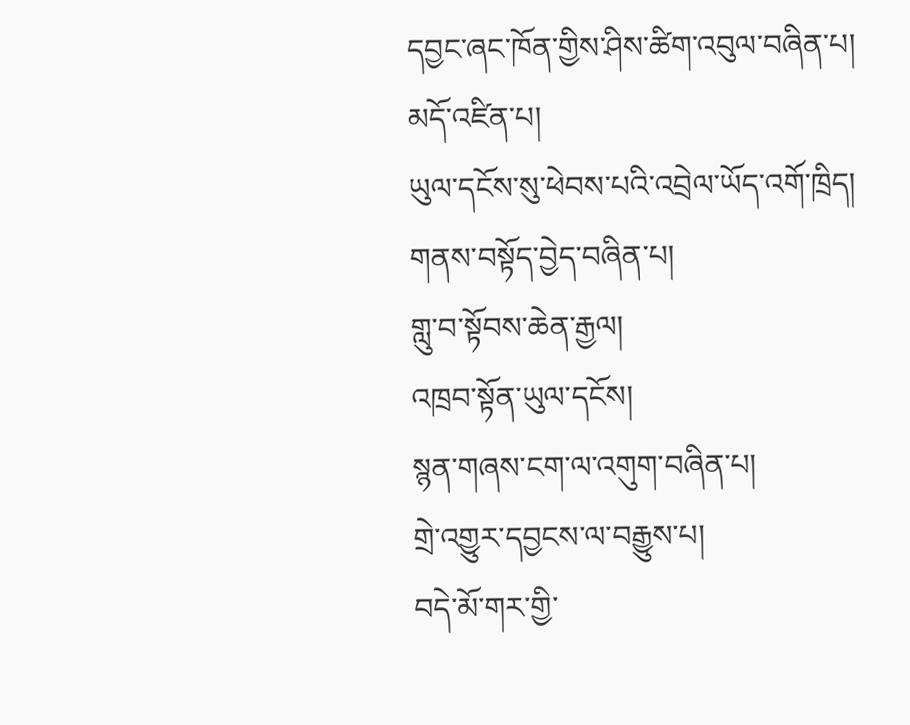དབྱང་ཞང་ཁོན་གྱིས་ཤིས་ཚིག་འབུལ་བཞིན་པ།
མདོ་འཛིན་པ།
ཡུལ་དངོས་སུ་ཕེབས་པའི་འབྲེལ་ཡོད་འགོ་ཁྲིད།
གནས་བསྟོད་བྱེད་བཞིན་པ།
གླུ་བ་སྟོབས་ཆེན་རྒྱལ།
འཁྲབ་སྟོན་ཡུལ་དངོས།
སྙན་གཞས་ངག་ལ་འགུག་བཞིན་པ།
གྲེ་འགྱུར་དབྱངས་ལ་བརྒྱུས་པ།
བདེ་མོ་གར་གྱི་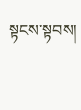སྟངས་སྟབས།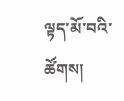ལྟད་མོ་བའི་ཚོགས།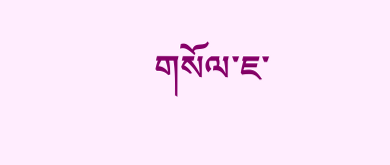གསོལ་ཇ་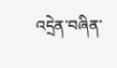འདྲེན་བཞིན་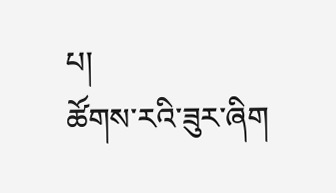པ།
ཚོགས་རའི་ཟུར་ཞིག